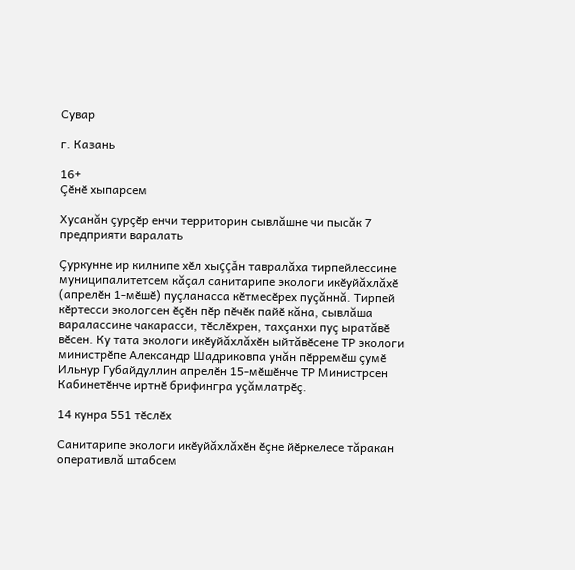Сувар

г. Казань

16+
Çӗнӗ хыпарсем

Хусанăн çурçӗр енчи территорин сывлăшне чи пысăк 7 предприяти варалать

Çуркунне ир килнипе хӗл хыççăн тавралăха тирпейлессине муниципалитетсем кăçал санитарипе экологи икӗуйăхлăхӗ (апрелӗн 1-мӗшӗ) пуçланасса кӗтмесӗрех пуçăннă. Тирпей кӗртесси экологсен ӗçӗн пӗр пӗчӗк пайӗ кăна, сывлăша варалассине чакарасси, тӗслӗхрен, тахçанхи пуç ыратăвӗ вӗсен. Ку тата экологи икӗуйăхлăхӗн ыйтăвӗсене ТР экологи министрӗпе Александр Шадриковпа унăн пӗрремӗш çумӗ Ильнур Губайдуллин апрелӗн 15-мӗшӗнче ТР Министрсен Кабинетӗнче иртнӗ брифингра уçăмлатрӗç.

14 кунра 551 тӗслӗх

Санитарипе экологи икӗуйăхлăхӗн ӗçне йӗркелесе тăракан оперативлă штабсем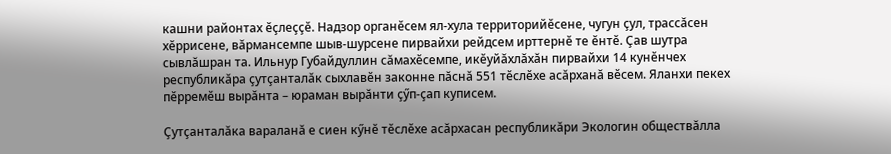кашни районтах ӗçлеççӗ. Надзор органӗсем ял-хула территорийӗсене, чугун çул, трассăсен хӗррисене, вăрмансемпе шыв-шурсене пирвайхи рейдсем ирттернӗ те ӗнтӗ. Çав шутра сывлăшран та. Ильнур Губайдуллин сăмахӗсемпе, икӗуйăхлăхăн пирвайхи 14 кунӗнчех республикăра çутçанталăк сыхлавӗн законне пăснă 551 тӗслӗхе асăрханă вӗсем. Яланхи пекех пӗрремӗш вырăнта – юраман вырăнти çӳп-çап куписем.

Çутçанталăка вараланă е сиен кӳнӗ тӗслӗхе асăрхасан республикăри Экологин обществăлла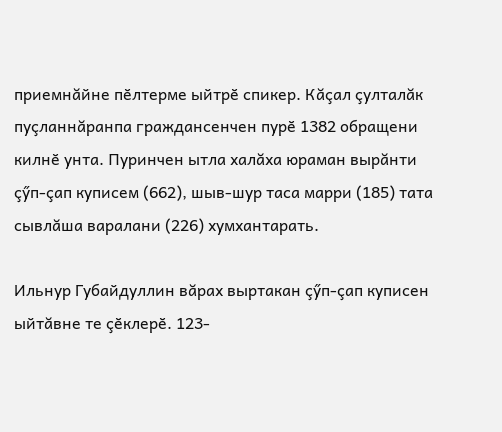приемнăйне пӗлтерме ыйтрӗ спикер. Кăçал çулталăк пуçланнăранпа граждансенчен пурӗ 1382 обращени килнӗ унта. Пуринчен ытла халăха юраман вырăнти çӳп-çап куписем (662), шыв-шур таса марри (185) тата сывлăша варалани (226) хумхантарать.

Ильнур Губайдуллин вăрах выртакан çӳп-çап куписен ыйтăвне те çӗклерӗ. 123-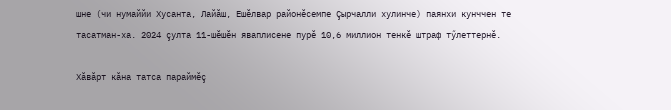шне (чи нумаййи Хусанта, Лайăш, Ешӗлвар районӗсемпе Çырчалли хулинче) паянхи кунччен те тасатман-ха. 2024 çулта 11-шӗшӗн яваплисене пурӗ 10,6 миллион тенкӗ штраф тӳлеттернӗ.

Хăвăрт кăна татса параймӗç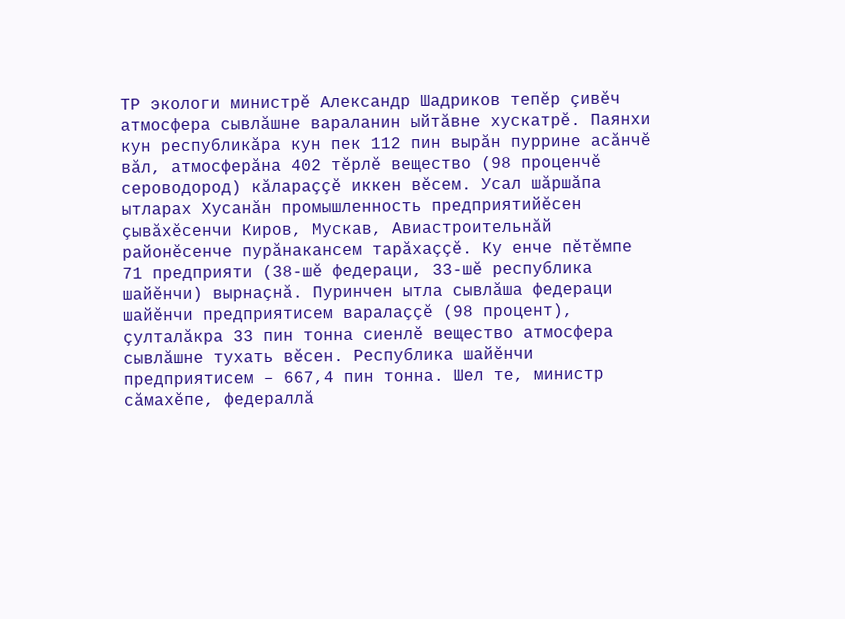ТР экологи министрӗ Александр Шадриков тепӗр çивӗч атмосфера сывлăшне вараланин ыйтăвне хускатрӗ. Паянхи кун республикăра кун пек 112 пин вырăн пуррине асăнчӗ вăл, атмосферăна 402 тӗрлӗ вещество (98 проценчӗ сероводород) кăлараççӗ иккен вӗсем. Усал шăршăпа ытларах Хусанăн промышленность предприятийӗсен çывăхӗсенчи Киров, Мускав, Авиастроительнăй районӗсенче пурăнакансем тарăхаççӗ. Ку енче пӗтӗмпе 71 предприяти (38-шӗ федераци, 33-шӗ республика шайӗнчи) вырнаçнă. Пуринчен ытла сывлăша федераци шайӗнчи предприятисем варалаççӗ (98 процент), çулталăкра 33 пин тонна сиенлӗ вещество атмосфера сывлăшне тухать вӗсен. Республика шайӗнчи предприятисем – 667,4 пин тонна. Шел те, министр сăмахӗпе, федераллă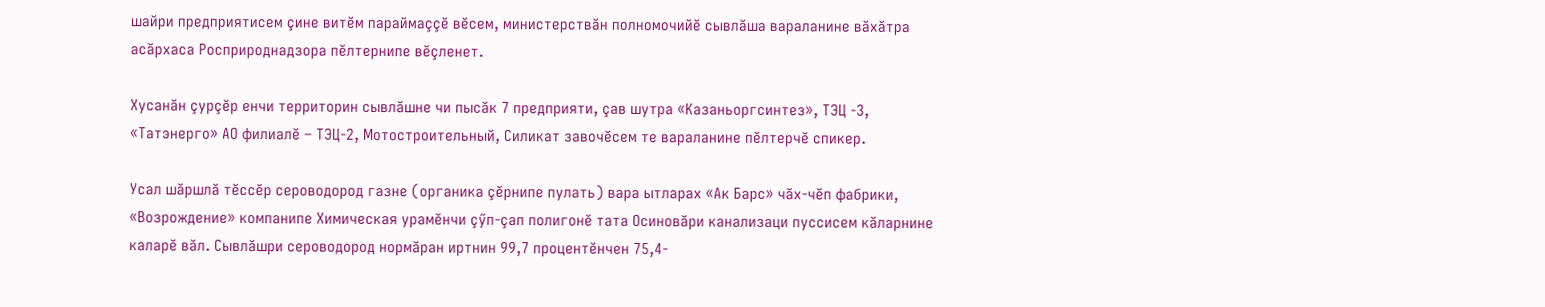шайри предприятисем çине витӗм параймаççӗ вӗсем, министерствăн полномочийӗ сывлăша вараланине вăхăтра асăрхаса Росприроднадзора пӗлтернипе вӗçленет.

Хусанăн çурçӗр енчи территорин сывлăшне чи пысăк 7 предприяти, çав шутра «Казаньоргсинтез», ТЭЦ -3, «Татэнерго» АО филиалӗ – ТЭЦ-2, Мотостроительный, Силикат завочӗсем те вараланине пӗлтерчӗ спикер.

Усал шăршлă тӗссӗр сероводород газне (органика çӗрнипе пулать) вара ытларах «Ак Барс» чăх-чӗп фабрики, «Возрождение» компанипе Химическая урамӗнчи çӳп-çап полигонӗ тата Осиновăри канализаци пуссисем кăларнине каларӗ вăл. Сывлăшри сероводород нормăран иртнин 99,7 процентӗнчен 75,4-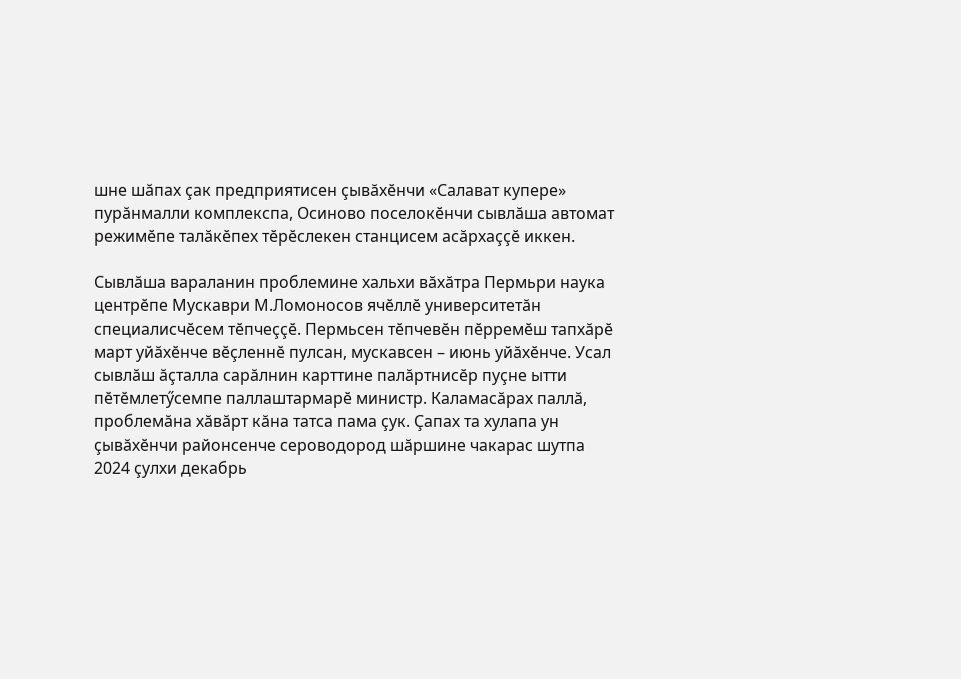шне шăпах çак предприятисен çывăхӗнчи «Салават купере» пурăнмалли комплекспа, Осиново поселокӗнчи сывлăша автомат режимӗпе талăкӗпех тӗрӗслекен станцисем асăрхаççӗ иккен.

Сывлăша вараланин проблемине хальхи вăхăтра Пермьри наука центрӗпе Мускаври М.Ломоносов ячӗллӗ университетăн специалисчӗсем тӗпчеççӗ. Пермьсен тӗпчевӗн пӗрремӗш тапхăрӗ март уйăхӗнче вӗçленнӗ пулсан, мускавсен – июнь уйăхӗнче. Усал сывлăш ăçталла сарăлнин карттине палăртнисӗр пуçне ытти пӗтӗмлетӳсемпе паллаштармарӗ министр. Каламасăрах паллă, проблемăна хăвăрт кăна татса пама çук. Çапах та хулапа ун çывăхӗнчи районсенче сероводород шăршине чакарас шутпа 2024 çулхи декабрь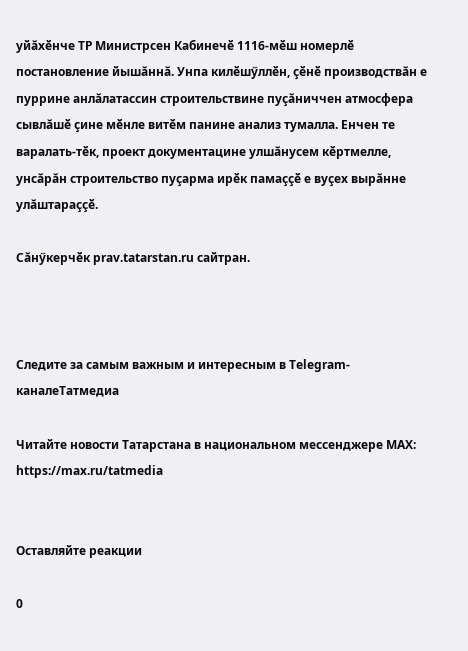уйăхӗнче ТР Министрсен Кабинечӗ 1116-мӗш номерлӗ постановление йышăннă. Унпа килӗшӳллӗн, çӗнӗ производствăн е пуррине анлăлатассин строительствине пуçăниччен атмосфера сывлăшӗ çине мӗнле витӗм панине анализ тумалла. Енчен те варалать-тӗк, проект документацине улшăнусем кӗртмелле, унсăрăн строительство пуçарма ирӗк памаççӗ е вуçех вырăнне улăштараççӗ.

Сăнӳкерчӗк prav.tatarstan.ru сайтран.



Следите за самым важным и интересным в Telegram-каналеТатмедиа

Читайте новости Татарстана в национальном мессенджере MАХ: https://max.ru/tatmedia


Оставляйте реакции

0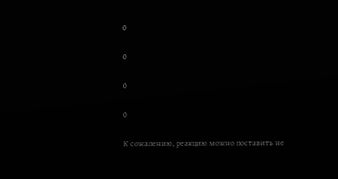0

0

0

0

К сожалению, реакцию можно поставить не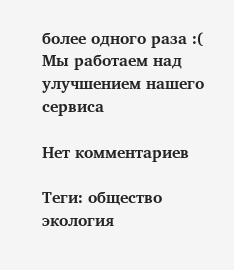более одного раза :(
Мы работаем над улучшением нашего сервиса

Нет комментариев

Теги: общество экология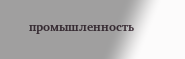промышленность